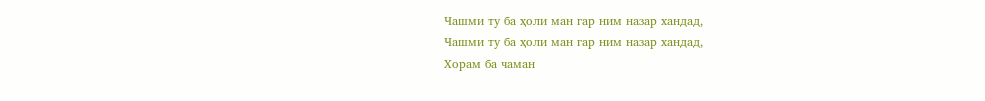Чашми ту ба ҳоли ман гар ним назар хандад,
Чашми ту ба ҳоли ман гар ним назар хандад,
Хорам ба чаман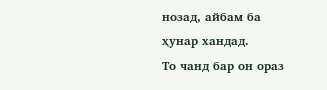нозад, айбам ба ҳунар хандад.
То чанд бар он ораз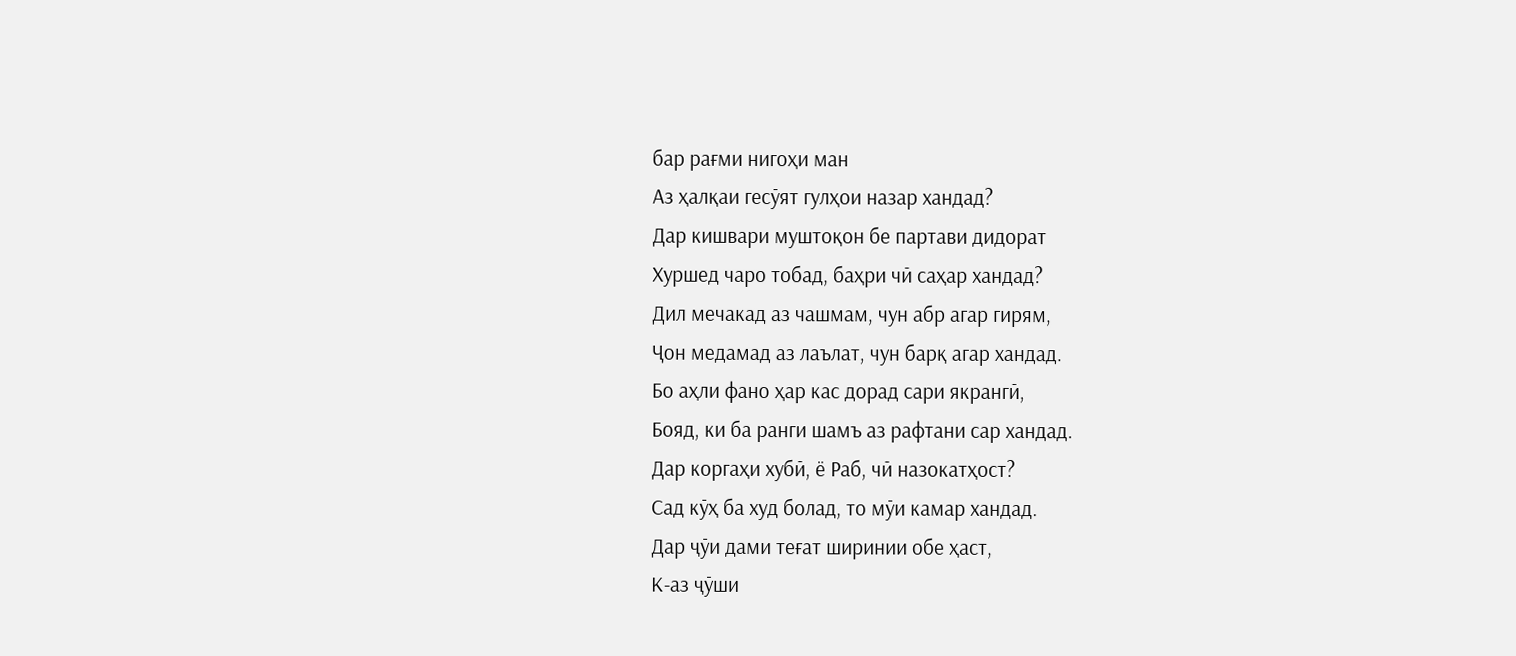бар рағми нигоҳи ман
Аз ҳалқаи гесӯят гулҳои назар хандад?
Дар кишвари муштоқон бе партави дидорат
Хуршед чаро тобад, баҳри чӣ саҳар хандад?
Дил мечакад аз чашмам, чун абр агар гирям,
Ҷон медамад аз лаълат, чун барқ агар хандад.
Бо аҳли фано ҳар кас дорад сари якрангӣ,
Бояд, ки ба ранги шамъ аз рафтани сар хандад.
Дар коргаҳи хубӣ, ё Раб, чӣ назокатҳост?
Сад кӯҳ ба худ болад, то мӯи камар хандад.
Дар ҷӯи дами теғат ширинии обе ҳаст,
К-аз ҷӯши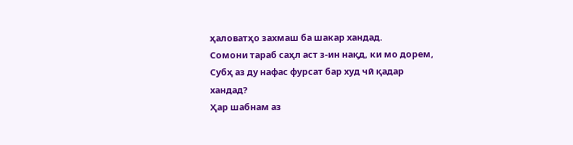ҳаловатҳо захмаш ба шакар хандад.
Сомони тараб саҳл аст з-ин нақд, ки мо дорем,
Субҳ аз ду нафас фурсат бар худ чӣ қадар хандад?
Ҳар шабнам аз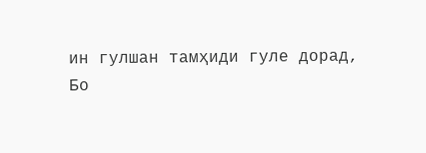ин гулшан тамҳиди гуле дорад,
Бо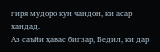гиря мудоро кун чандон, ки асар хандад.
Аз саъйи ҳавас бигзар, Бедил, ки дар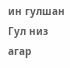ин гулшан
Гул низ агар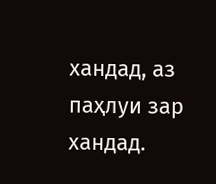хандад, аз паҳлуи зар хандад.